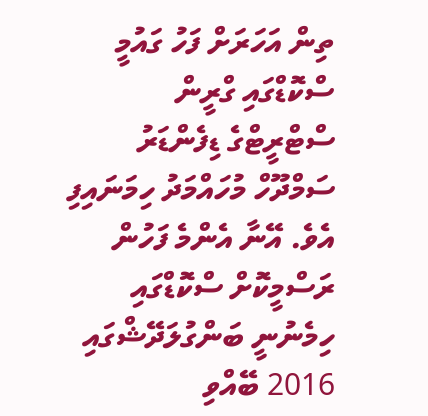ތިން އަހަރަށް ފަހު ގައުމީ ސްކޮޑްގައި ގްރީން ސްޓްރީޓްގެ ޑިފެންޑަރު ސަމްދޫހް މުހައްމަދު ހިމަނައިފި އެވެ. އޭނާ އެންމެ ފަހުން ރަސްމީކޮށް ސްކޮޑްގައި ހިމެނުނީ ބަންގުލަދޭޝްގައި 2016 ބޭއްވި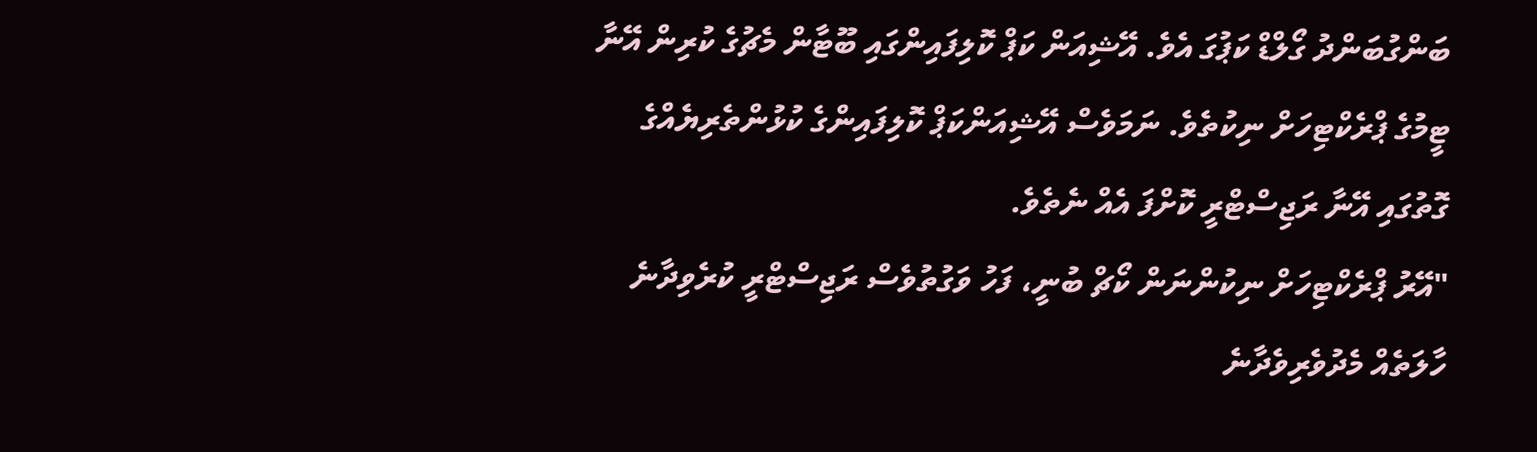ބަންގުބަންދު ގޯލްޑް ކަޕުގަ އެވެ. އޭޝިއަން ކަޕް ކޮލިފައިންގައި ބޫޓާން މެޗުގެ ކުރިން އޭނާ ޓީމުގެ ޕްރެކްޓިހަށް ނިކުތެވެ. ނަމަވެސް އޭޝިއަންކަޕް ކޮލިފައިންގެ ކުޅުންތެރިޔެއްގެ ގޮތުގައި އޭނާ ރަޖިސްޓްރީ ކޮށްފަ އެއް ނެތެވެ.
"އޭރު ޕްރެކްޓިހަށް ނިކުންނަން ކޯޗް ބުނީ، ފަހު ވަގުތުވެސް ރަޖިސްޓްރީ ކުރެވިދާނެ ހާލަތެއް މެދުވެރިވެދާނެ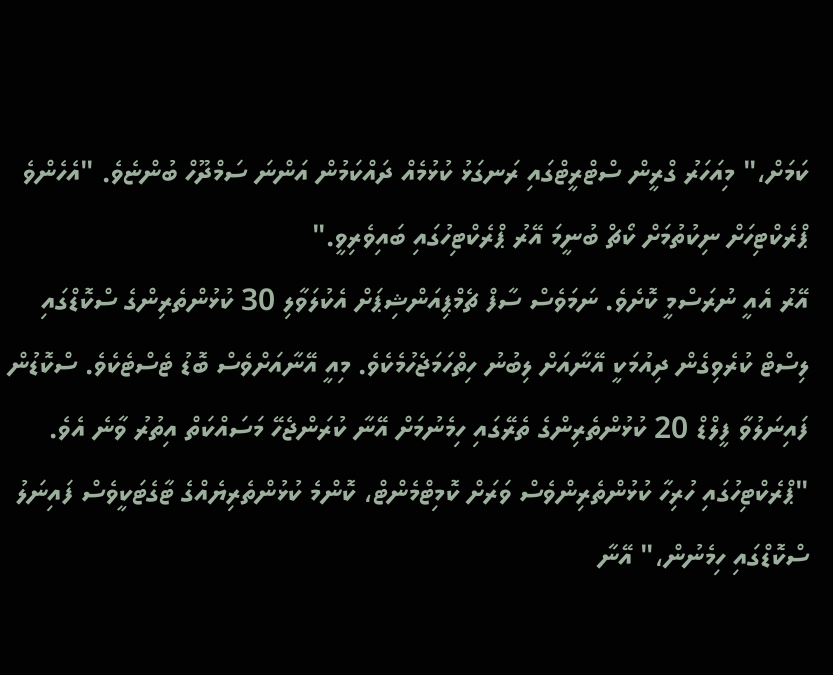ކަމަށް،" މިއަހަރު ގްރީން ސްޓްރީޓްގައި ރަނގަޅު ކުޅުމެއް ދައްކަމުން އަންނަ ސަމްދޫހް ބުންޏެވެ. "އެހެންވެ ޕްރެކްޓިހަށް ނިކުތުމަށް ކޯޗް ބުނީމަ އޭރު ޕްރެކްޓިހުގައި ބައިވެރިވީ."
އޭރު އެއީ ނުރަސްމީ ކޮށެވެ. ނަމަވެސް ސާފް ޗެމްޕިއަންޝިޕަށް އެކުލަވާލި 30 ކުޅުންތެރިންގެ ސްކޮޑްގައި ލިސްޓް ކުރެވިގެން ދިއުމަކީ އޭނާއަށް ލިބުނު ހިތްހަމަޖެހުމެކެވެ. މިއީ އޭނާއަށްވެސް ބޮޑު ޓެސްޓެކެވެ. ސްކޮޑުން ފައިނަލުވާ ފީލްޑް 20 ކުޅުންތެރިންގެ ތެރޭގައި ހިމެނުމަށް އޭނާ ކުރަންޖެހޭ މަސައްކަތް އިތުރު ވާނެ އެވެ.
"ޕްރެކްޓިހުގައި ހުރިހާ ކުޅުންތެރިންވެސް ވަރަށް ކޮމިޓްމެންޓް، ކޮންމެ ކުޅުންތެރިޔެއްގެ ޓާގެޓަކީވެސް ފައިނަލު ސްކޮޑްގައި ހިމެނުން،" އޭނާ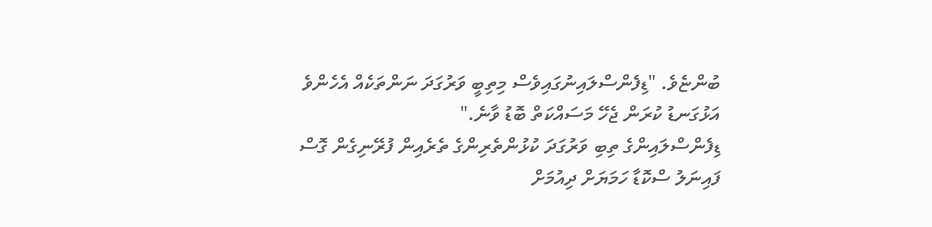ބުންޏެވެ. "ޑިފެންސްލައިނުގައިވެސް މިތިބީ ވަރުގަދަ ނަންތަކެއް އެހެންވެ އަޅުގަނޑު ކުރަން ޖެހޭ މަސައްކަތް ބޮޑު ވާނެ."
ޑިފެންސްލައިންގެ ތިބި ވަރުގަދަ ކުޅުންތެރިންގެ ތެރެއިން ފުރޭނިގެން ގޮސް ފައިނަލު ސްކޮޑާ ހަމަޔަށް ދިއުމަށް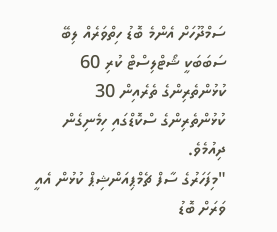ސަމްދޫހަށް އެންމެ ބޮޑު ހިތްވަރެއް ލިބޭ ސަބަބަކީ ޝޯޓްލިސްޓް ކުރި 60 ކުޅުންތެރިންގެ ތެރެއިން 30 ކުޅުންތެރިންގެ ސްކޮޑްގައި ހިމެނިގެން ދިއުމެވެ.
"މިފަހަރުގެ ސާފް ޗެމްޕިއަންޝިޕް ކުޅުން އެއީ ވަރަށް ބޮޑު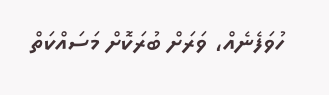ހުވަފެނެއް، ވަރަށް ބުރަކޮށް މަސައްކަތް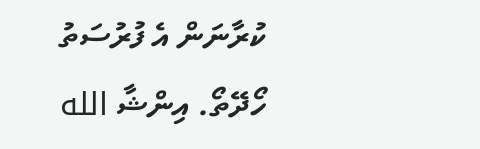ކުރާނަން އެ ފުރުސަތު ހޯދޭތޯ. އިންޝާ الله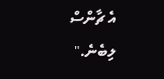އެ ޗާންސް ލިބެނެ."